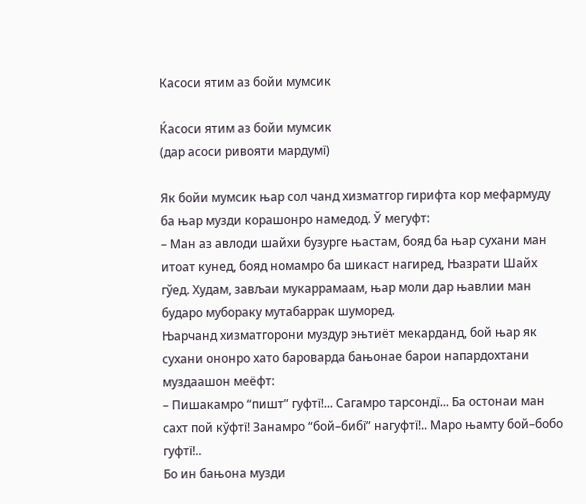Касоси ятим аз бойи мумсик

Ќасоси ятим аз бойи мумсик
(дар асоси ривояти мардумї)

Як бойи мумсик њар сол чанд хизматгор гирифта кор мефармуду ба њар музди корашонро намедод. Ў мегуфт:
– Ман аз авлоди шайхи бузурге њастам, бояд ба њар сухани ман итоат кунед, бояд номамро ба шикаст нагиред, Њазрати Шайх гўед. Худам, зављаи мукаррамаам, њар моли дар њавлии ман бударо мубораку мутабаррак шуморед.
Њарчанд хизматгорони муздур эњтиёт мекарданд, бой њар як сухани ононро хато бароварда бањонае барои напардохтани муздаашон меёфт:
– Пишакамро “пишт” гуфтї!... Сагамро тарсондї... Ба остонаи ман сахт пой кўфтї! Занамро “бой–бибї” нагуфтї!.. Маро њамту бой–бобо гуфтї!..
Бо ин бањона музди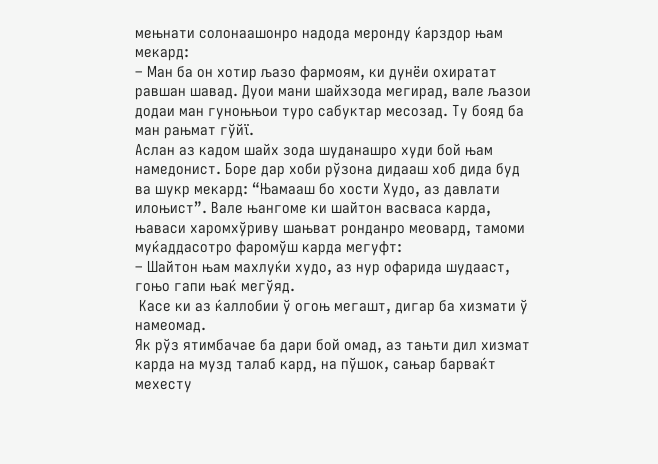мењнати солонаашонро надода меронду ќарздор њам мекард:
– Ман ба он хотир љазо фармоям, ки дунёи охиратат равшан шавад. Дуои мани шайхзода мегирад, вале љазои додаи ман гуноњњои туро сабуктар месозад. Ту бояд ба ман рањмат гўйї.
Аслан аз кадом шайх зода шуданашро худи бой њам намедонист. Боре дар хоби рўзона дидааш хоб дида буд ва шукр мекард: “Њамааш бо хости Худо, аз давлати илоњист”. Вале њангоме ки шайтон васваса карда, њаваси харомхўриву шањват ронданро меовард, тамоми муќаддасотро фаромўш карда мегуфт:
– Шайтон њам махлуќи худо, аз нур офарида шудааст, гоњо гапи њаќ мегўяд.
 Касе ки аз ќаллобии ў огоњ мегашт, дигар ба хизмати ў намеомад.
Як рўз ятимбачае ба дари бой омад, аз тањти дил хизмат карда на музд талаб кард, на пўшок, сањар барваќт мехесту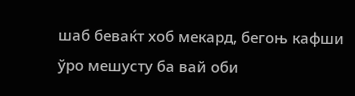шаб беваќт хоб мекард, бегоњ кафши ўро мешусту ба вай оби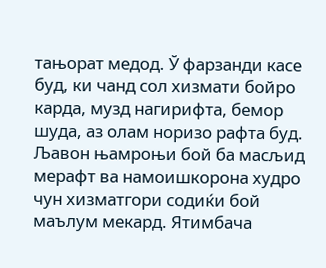тањорат медод. Ў фарзанди касе буд, ки чанд сол хизмати бойро карда, музд нагирифта, бемор шуда, аз олам норизо рафта буд.
Љавон њамроњи бой ба масљид мерафт ва намоишкорона худро чун хизматгори содиќи бой маълум мекард. Ятимбача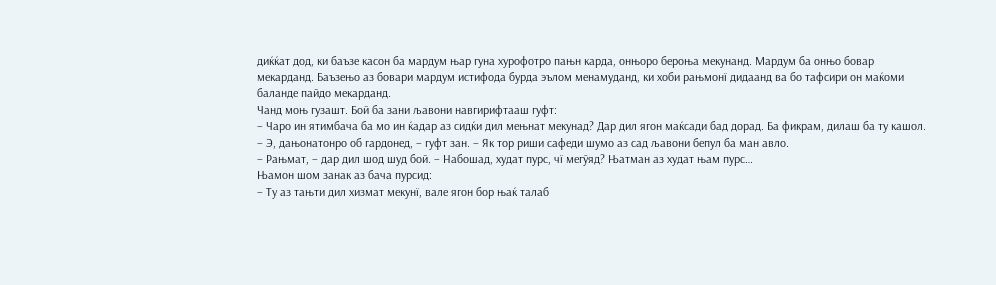диќќат дод, ки баъзе касон ба мардум њар гуна хурофотро пањн карда, онњоро бероња мекунанд. Мардум ба онњо бовар мекарданд. Баъзењо аз бовари мардум истифода бурда эълом менамуданд, ки хоби рањмонї дидаанд ва бо тафсири он маќоми баланде пайдо мекарданд.
Чанд моњ гузашт. Бой ба зани љавони навгирифтааш гуфт:
– Чаро ин ятимбача ба мо ин ќадар аз сидќи дил мењнат мекунад? Дар дил ягон маќсади бад дорад. Ба фикрам, дилаш ба ту кашол.
– Э, дањонатонро об гардонед, – гуфт зан. – Як тор риши сафеди шумо аз сад љавони бепул ба ман авло.
– Рањмат, – дар дил шод шуд бой. – Набошад, худат пурс, чї мегўяд? Њатман аз худат њам пурс…
Њамон шом занак аз бача пурсид:
– Ту аз тањти дил хизмат мекунї, вале ягон бор њаќ талаб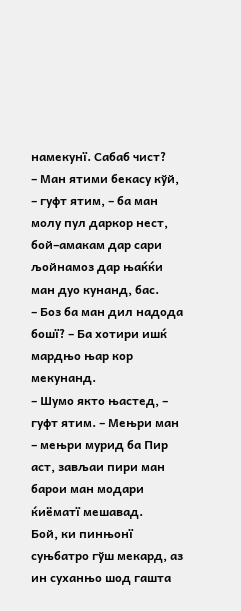намекунї. Сабаб чист?
– Ман ятими бекасу кўй, – гуфт ятим, – ба ман молу пул даркор нест, бой–амакам дар сари љойнамоз дар њаќќи ман дуо кунанд, бас.
– Боз ба ман дил надода бошї? – Ба хотири ишќ мардњо њар кор мекунанд.
– Шумо якто њастед, – гуфт ятим. – Мењри ман – мењри мурид ба Пир аст, зављаи пири ман барои ман модари ќиёматї мешавад.
Бой, ки пинњонї суњбатро гўш мекард, аз ин суханњо шод гашта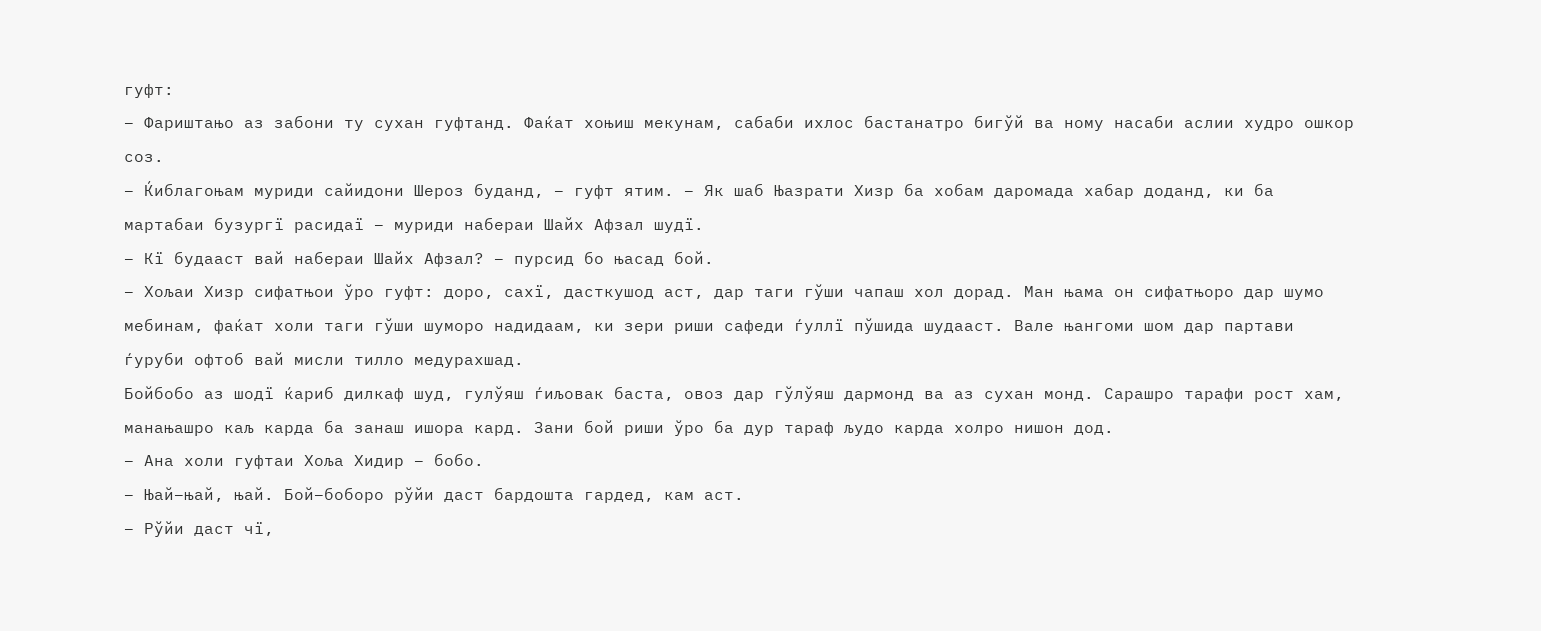гуфт:
– Фариштањо аз забони ту сухан гуфтанд. Фаќат хоњиш мекунам, сабаби ихлос бастанатро бигўй ва ному насаби аслии худро ошкор соз.
– Ќиблагоњам муриди сайидони Шероз буданд, – гуфт ятим. – Як шаб Њазрати Хизр ба хобам даромада хабар доданд, ки ба мартабаи бузургї расидаї – муриди набераи Шайх Афзал шудї.
– Кї будааст вай набераи Шайх Афзал? – пурсид бо њасад бой.
– Хољаи Хизр сифатњои ўро гуфт: доро, сахї, дасткушод аст, дар таги гўши чапаш хол дорад. Ман њама он сифатњоро дар шумо мебинам, фаќат холи таги гўши шуморо надидаам, ки зери риши сафеди ѓуллї пўшида шудааст. Вале њангоми шом дар партави ѓуруби офтоб вай мисли тилло медурахшад.
Бойбобо аз шодї ќариб дилкаф шуд, гулўяш ѓиљовак баста, овоз дар гўлўяш дармонд ва аз сухан монд. Сарашро тарафи рост хам, манањашро каљ карда ба занаш ишора кард. Зани бой риши ўро ба дур тараф људо карда холро нишон дод.
– Ана холи гуфтаи Хоља Хидир – бобо.
– Њай–њай, њай. Бой–боборо рўйи даст бардошта гардед, кам аст.
– Рўйи даст чї,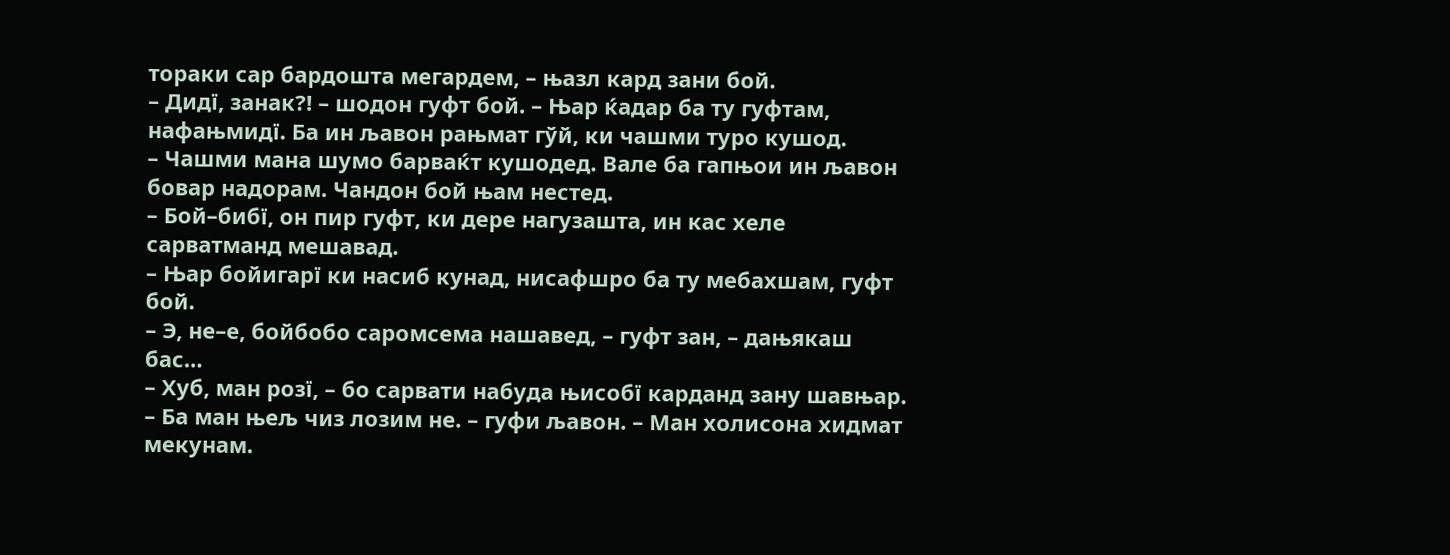тораки сар бардошта мегардем, – њазл кард зани бой.
– Дидї, занак?! – шодон гуфт бой. – Њар ќадар ба ту гуфтам, нафањмидї. Ба ин љавон рањмат гўй, ки чашми туро кушод.
– Чашми мана шумо барваќт кушодед. Вале ба гапњои ин љавон бовар надорам. Чандон бой њам нестед.
– Бой–бибї, он пир гуфт, ки дере нагузашта, ин кас хеле сарватманд мешавад.
– Њар бойигарї ки насиб кунад, нисафшро ба ту мебахшам, гуфт бой.
– Э, не–е, бойбобо саромсема нашавед, – гуфт зан, – дањякаш бас…
– Хуб, ман розї, – бо сарвати набуда њисобї карданд зану шавњар.
– Ба ман њељ чиз лозим не. – гуфи љавон. – Ман холисона хидмат мекунам.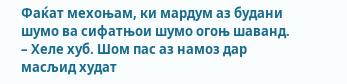Фаќат мехоњам, ки мардум аз будани шумо ва сифатњои шумо огоњ шаванд.
– Хеле хуб. Шом пас аз намоз дар масљид худат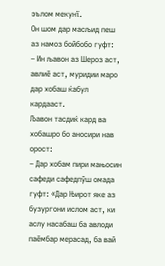эълом мекунї.
Он шом дар масљид пеш аз намоз бойбобо гуфт:
– Ин љавон аз Шероз аст, авлиё аст, муридии маро дар хобаш ќабул кардааст.
Љавон тасдиќ кард ва хобашро бо аносири нав орост:
– Дар хобам пири мањосин сафеди сафедпўш омада гуфт: «Дар Њирот яке аз бузургони ислом аст, ки аслу насабаш ба авлоди паёмбар мерасад, ба вай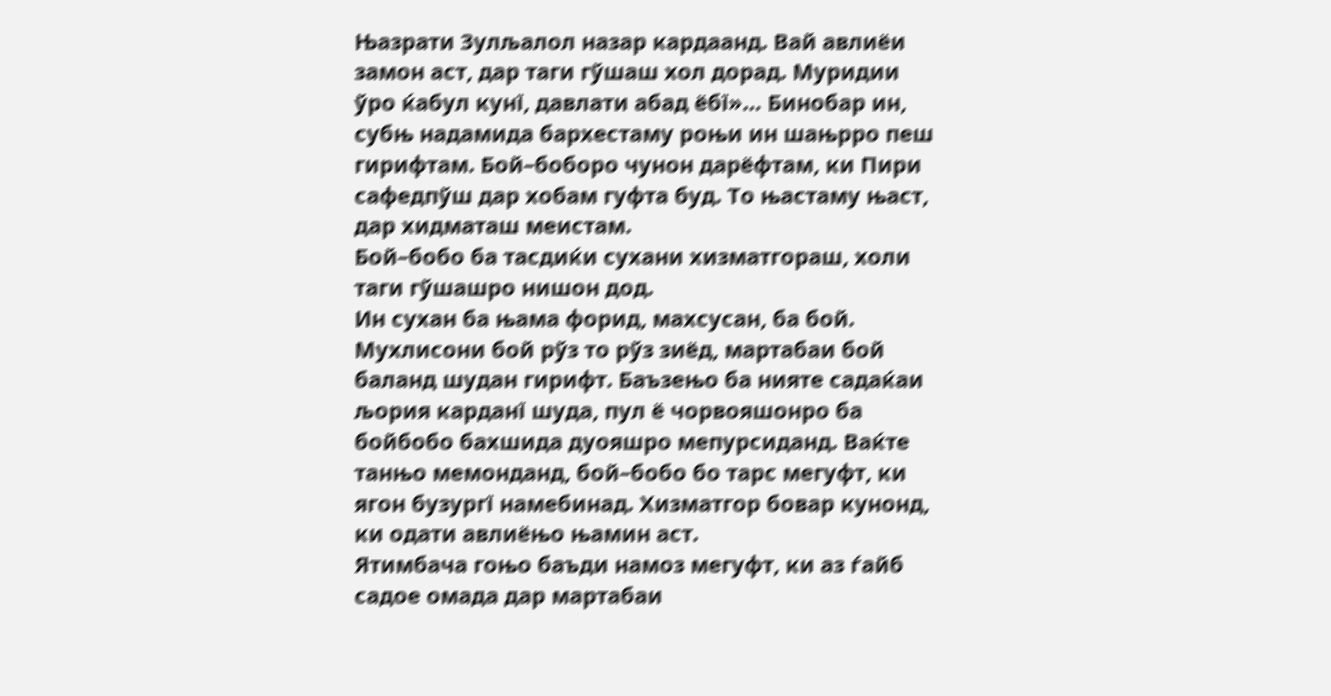Њазрати Зулљалол назар кардаанд. Вай авлиёи замон аст, дар таги гўшаш хол дорад. Муридии ўро ќабул кунї, давлати абад ёбї»… Бинобар ин, субњ надамида бархестаму роњи ин шањрро пеш гирифтам. Бой–боборо чунон дарёфтам, ки Пири сафедпўш дар хобам гуфта буд. То њастаму њаст, дар хидматаш меистам.
Бой–бобо ба тасдиќи сухани хизматгораш, холи таги гўшашро нишон дод.
Ин сухан ба њама форид, махсусан, ба бой. Мухлисони бой рўз то рўз зиёд, мартабаи бой баланд шудан гирифт. Баъзењо ба нияте садаќаи љория карданї шуда, пул ё чорвояшонро ба бойбобо бахшида дуояшро мепурсиданд. Ваќте танњо мемонданд, бой–бобо бо тарс мегуфт, ки ягон бузургї намебинад. Хизматгор бовар кунонд, ки одати авлиёњо њамин аст.
Ятимбача гоњо баъди намоз мегуфт, ки аз ѓайб садое омада дар мартабаи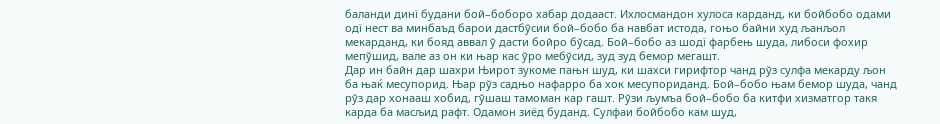баланди динї будани бой–боборо хабар додааст. Ихлосмандон хулоса карданд, ки бойбобо одами одї нест ва минбаъд барои дастбўсии бой–бобо ба навбат истода, гоњо байни худ љанљол мекарданд, ки бояд аввал ў дасти бойро бўсад. Бой–бобо аз шодї фарбењ шуда, либоси фохир мепўшид, вале аз он ки њар кас ўро мебўсид, зуд зуд бемор мегашт.
Дар ин байн дар шахри Њирот зукоме пањн шуд, ки шахси гирифтор чанд рўз сулфа мекарду љон ба њаќ месупорид. Њар рўз садњо нафарро ба хок месупориданд. Бой–бобо њам бемор шуда, чанд рўз дар хонааш хобид, гўшаш тамоман кар гашт. Рўзи љумъа бой–бобо ба китфи хизматгор такя карда ба масљид рафт. Одамон зиёд буданд. Сулфаи бойбобо кам шуд,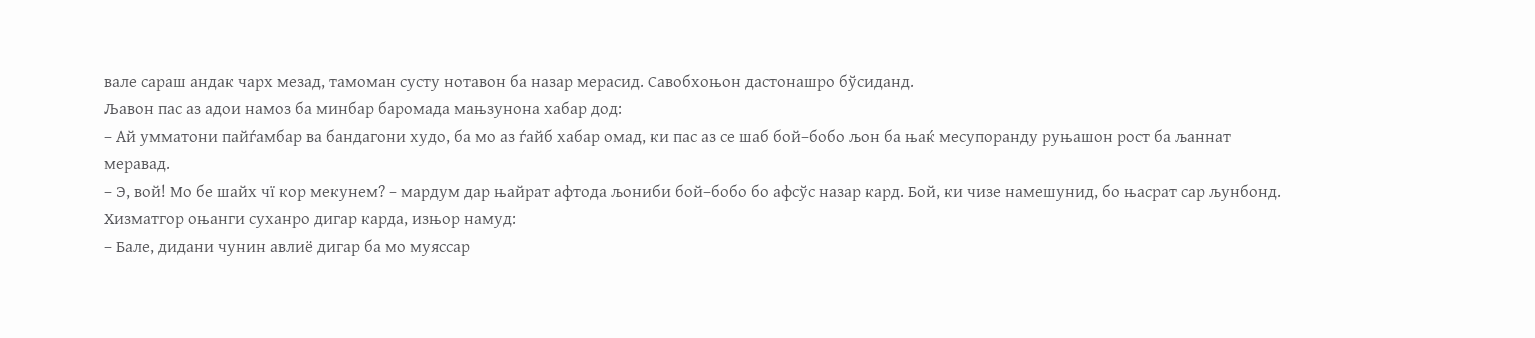вале сараш андак чарх мезад, тамоман сусту нотавон ба назар мерасид. Савобхоњон дастонашро бўсиданд.
Љавон пас аз адои намоз ба минбар баромада мањзунона хабар дод:
– Ай умматони пайѓамбар ва бандагони худо, ба мо аз ѓайб хабар омад, ки пас аз се шаб бой–бобо љон ба њаќ месупоранду руњашон рост ба љаннат меравад.
– Э, вой! Мо бе шайх чї кор мекунем? – мардум дар њайрат афтода љониби бой–бобо бо афсўс назар кард. Бой, ки чизе намешунид, бо њасрат сар љунбонд.
Хизматгор оњанги суханро дигар карда, изњор намуд:
– Бале, дидани чунин авлиё дигар ба мо муяссар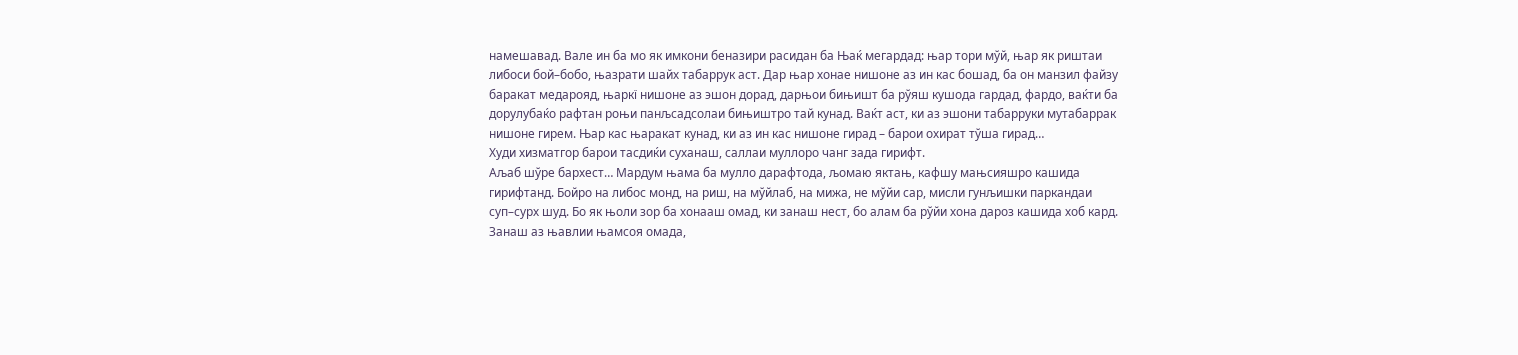намешавад. Вале ин ба мо як имкони беназири расидан ба Њаќ мегардад: њар тори мўй, њар як риштаи либоси бой–бобо, њазрати шайх табаррук аст. Дар њар хонае нишоне аз ин кас бошад, ба он манзил файзу баракат медарояд, њаркї нишоне аз эшон дорад, дарњои бињишт ба рўяш кушода гардад, фардо, ваќти ба дорулубаќо рафтан роњи панљсадсолаи бињиштро тай кунад. Ваќт аст, ки аз эшони табарруки мутабаррак нишоне гирем. Њар кас њаракат кунад, ки аз ин кас нишоне гирад – барои охират тўша гирад…
Худи хизматгор барои тасдиќи суханаш, саллаи муллоро чанг зада гирифт.
Аљаб шўре бархест… Мардум њама ба мулло дарафтода, љомаю яктањ, кафшу мањсияшро кашида гирифтанд. Бойро на либос монд, на риш, на мўйлаб, на мижа, не мўйи сар, мисли гунљишки паркандаи суп–сурх шуд. Бо як њоли зор ба хонааш омад, ки занаш нест, бо алам ба рўйи хона дароз кашида хоб кард. Занаш аз њавлии њамсоя омада,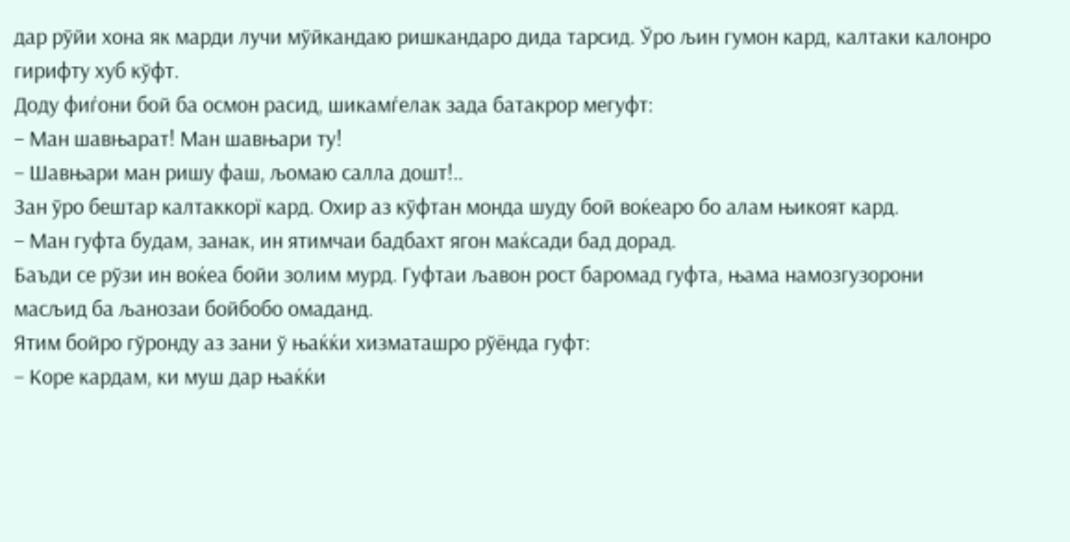дар рўйи хона як марди лучи мўйкандаю ришкандаро дида тарсид. Ўро љин гумон кард, калтаки калонро гирифту хуб кўфт.
Доду фиѓони бой ба осмон расид, шикамѓелак зада батакрор мегуфт:
– Ман шавњарат! Ман шавњари ту!
– Шавњари ман ришу фаш, љомаю салла дошт!..
Зан ўро бештар калтаккорї кард. Охир аз кўфтан монда шуду бой воќеаро бо алам њикоят кард.
– Ман гуфта будам, занак, ин ятимчаи бадбахт ягон маќсади бад дорад.
Баъди се рўзи ин воќеа бойи золим мурд. Гуфтаи љавон рост баромад гуфта, њама намозгузорони масљид ба љанозаи бойбобо омаданд.
Ятим бойро гўронду аз зани ў њаќќи хизматашро рўёнда гуфт:
– Коре кардам, ки муш дар њаќќи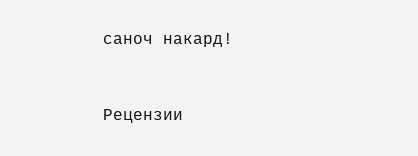саноч накард!


Рецензии